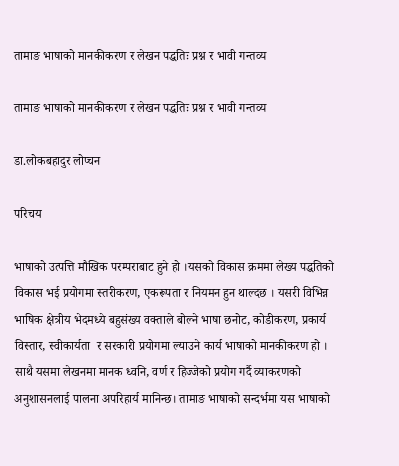तामाङ भाषाको मानकीकरण र लेखन पद्धतिः प्रश्न र भावी गन्तव्य

तामाङ भाषाको मानकीकरण र लेखन पद्धतिः प्रश्न र भावी गन्तव्य

डा.लोकबहादुर लोप्चन

परिचय

भाषाको उत्पत्ति मौखिक परम्पराबाट हुने हो ।यसको विकास क्रममा लेख्य पद्धतिको विकास भई प्रयोगमा स्तरीकरण, एकरूपता र नियमन हुन थाल्दछ । यसरी विभिन्न भाषिक क्षेत्रीय भेदमध्ये बहुसंख्य वक्ताले बोल्ने भाषा छनोट, कोडीकरण, प्रकार्य विस्तार, स्वीकार्यता  र सरकारी प्रयोगमा ल्याउने कार्य भाषाको मानकीकरण हो । साथै यसमा लेखनमा मानक ध्वनि, वर्ण र हिज्जेको प्रयोग गर्दै व्याकरणको अनुशासनलाई पालना अपरिहार्य मानिन्छ। तामाङ भाषाको सन्दर्भमा यस भाषाको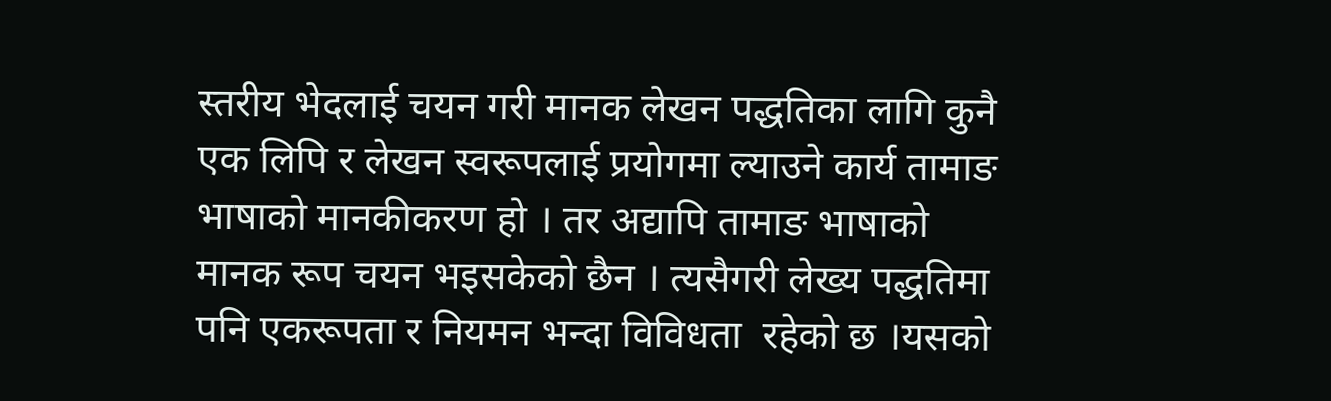स्तरीय भेदलाई चयन गरी मानक लेखन पद्धतिका लागि कुनै एक लिपि र लेखन स्वरूपलाई प्रयोगमा ल्याउने कार्य तामाङ भाषाको मानकीकरण हो । तर अद्यापि तामाङ भाषाको मानक रूप चयन भइसकेको छैन । त्यसैगरी लेख्य पद्धतिमा पनि एकरूपता र नियमन भन्दा विविधता  रहेको छ ।यसको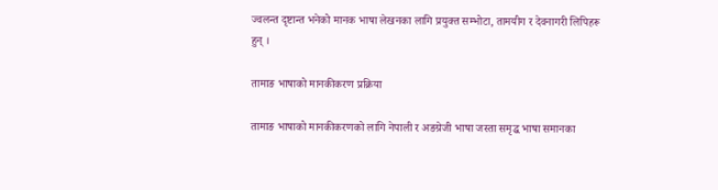ज्वलन्त दृष्टान्त भनेको मानक भाषा लेखनका लागि प्रयुक्त सम्भोटा, तामयीग र देवनागरी लिपिहरू हुन् ।

तामाङ भाषाको मानकीकरण प्रक्रिया

तामाङ भाषाको मानकीकरणको लागि नेपाली र अङग्रेजी भाषा जस्ता समृद्ध भाषा समानका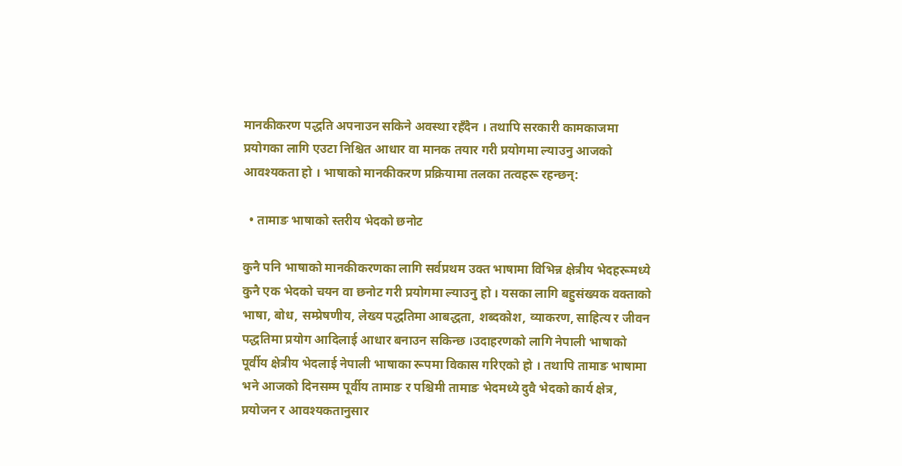मानकीकरण पद्धति अपनाउन सकिने अवस्था रहँदैन । तथापि सरकारी कामकाजमा प्रयोगका लागि एउटा निश्चित आधार वा मानक तयार गरी प्रयोगमा ल्याउनु आजको आवश्यकता हो । भाषाको मानकीकरण प्रक्रियामा तलका तत्वहरू रहन्छन्:

  • तामाङ भाषाको स्तरीय भेदको छनोट

कुनै पनि भाषाको मानकीकरणका लागि सर्वप्रथम उक्त भाषामा विभिन्न क्षेत्रीय भेदहरूमध्ये कुनै एक भेदको चयन वा छनोट गरी प्रयोगमा ल्याउनु हो । यसका लागि बहुसंख्यक वक्ताको भाषा, बोध, सम्प्रेषणीय, लेख्य पद्धतिमा आबद्धता, शब्दकोश, व्याकरण, साहित्य र जीवन पद्धतिमा प्रयोग आदिलाई आधार बनाउन सकिन्छ ।उदाहरणको लागि नेपाली भाषाको पूर्वीय क्षेत्रीय भेदलाई नेपाली भाषाका रूपमा विकास गरिएको हो । तथापि तामाङ भाषामा भने आजको दिनसम्म पूर्वीय तामाङ र पश्चिमी तामाङ भेदमध्ये दुवै भेदको कार्य क्षेत्र, प्रयोजन र आवश्यकतानुसार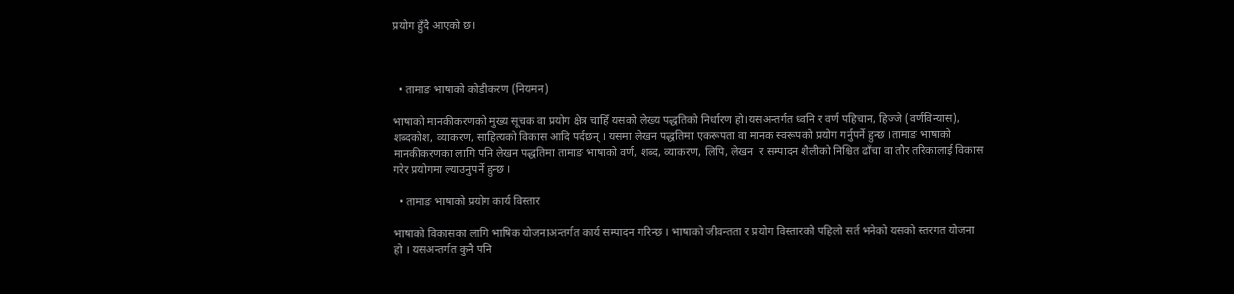प्रयोग हुँदै आएको छ।



  • तामाङ भाषाको कोडीकरण (नियमन)

भाषाको मानकीकरणको मुख्य सूचक वा प्रयोग क्षेत्र चाहिँ यसको लेख्य पद्धतिको निर्धारण हो।यसअन्तर्गत ध्वनि र वर्ण पहिचान, हिज्जे (वर्णविन्यास), शब्दकोश, व्याकरण, साहित्यको विकास आदि पर्दछन् । यसमा लेखन पद्धतिमा एकरूपता वा मानक स्वरूपको प्रयोग गर्नुपर्ने हुन्छ ।तामाङ भाषाको मानकीकरणका लागि पनि लेखन पद्धतिमा तामाङ भाषाको वर्ण, शब्द, व्याकरण, लिपि, लेखन  र सम्पादन शैलीको निश्चित ढाँचा वा तौर तरिकालाई विकास गरेर प्रयोगमा ल्याउनुपर्ने हुन्छ ।

  • तामाङ भाषाको प्रयोग कार्य विस्तार

भाषाको विकासका लागि भाषिक योजनाअन्तर्गत कार्य सम्पादन गरिन्छ । भाषाको जीवन्तता र प्रयोग विस्तारको पहिलो सर्त भनेको यसको स्तरगत योजना हो । यसअन्तर्गत कुनै पनि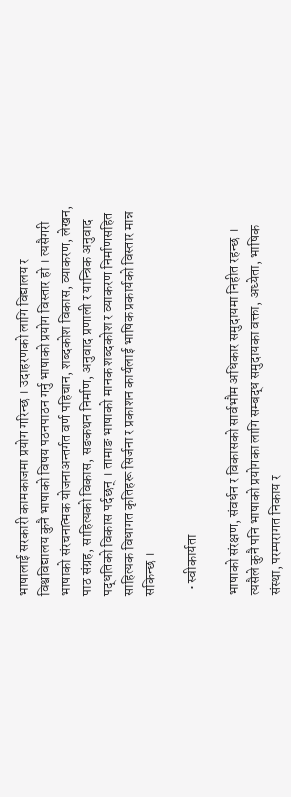भाषालाई सरकारी कामकाजमा प्रयोग गरिन्छ । उदाहरणको लागि विद्यालय र विश्वविद्यालय कुनै भाषाको विषय पठनपाठन गर्नु भाषाको प्रयोग विस्तार हो । त्यसैगरी भाषाको संरचनात्मक योजनाअन्तर्गत वर्ण पहिचान, शब्दकोश विकास, व्याकरण, लेखन, पाठ संग्रह, साहित्यको विकास, सङकथन निर्माण, अनुवाद प्रणाली र यान्त्रिक अनुवाद पद्धतिको विकास पर्दछन् । तामाङ भाषाको मानक शब्दकोश र व्याकरण निर्माणसहित साहित्यक विधागत कृतिहरू सिर्जना र प्रकाशन कार्यलाई भाषिक प्रकार्यको विस्तार मान्न सकिन्छ ।

  • स्वीकार्यता

भाषाको संरक्षण, संवर्धन र विकासको सार्वभौम अधिकार समुदायमा निहीत रहन्छ । त्यसैले कुनै पनि भाषाको प्रयोगका लागि सम्बद्ध समुदायका वक्ता, अध्येता, भाषिक संस्था, परम्परागत निकाय र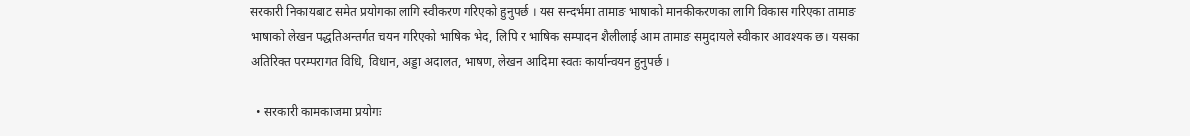सरकारी निकायबाट समेत प्रयोगका लागि स्वीकरण गरिएको हुनुपर्छ । यस सन्दर्भमा तामाङ भाषाको मानकीकरणका लागि विकास गरिएका तामाङ भाषाको लेखन पद्धतिअन्तर्गत चयन गरिएको भाषिक भेद, लिपि र भाषिक सम्पादन शैलीलाई आम तामाङ समुदायले स्वीकार आवश्यक छ। यसका अतिरिक्त परम्परागत विधि, विधान, अड्डा अदालत, भाषण, लेखन आदिमा स्वतः कार्यान्वयन हुनुपर्छ ।

  • सरकारी कामकाजमा प्रयोगः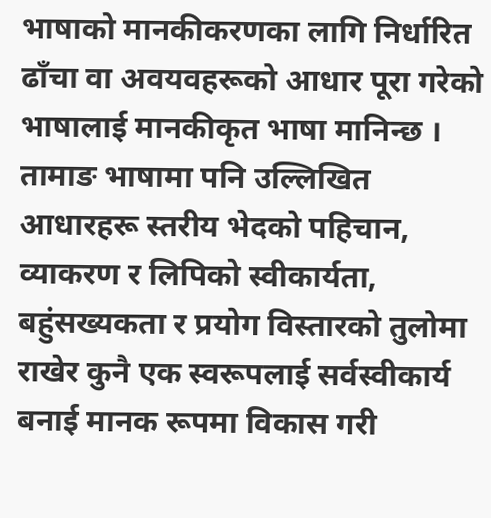भाषाको मानकीकरणका लागि निर्धारित ढाँचा वा अवयवहरूको आधार पूरा गरेको भाषालाई मानकीकृत भाषा मानिन्छ । तामाङ भाषामा पनि उल्लिखित आधारहरू स्तरीय भेदको पहिचान, व्याकरण र लिपिको स्वीकार्यता, बहुंसख्यकता र प्रयोग विस्तारको तुलोमा राखेर कुनै एक स्वरूपलाई सर्वस्वीकार्य बनाई मानक रूपमा विकास गरी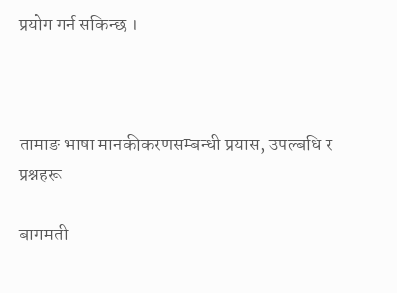प्रयोग गर्न सकिन्छ ।



तामाङ भाषा मानकीकरणसम्बन्धी प्रयास, उपल्बधि र प्रश्नहरू

बागमती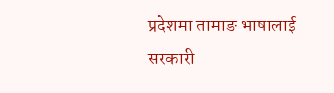प्रदेशमा तामाङ भाषालाई सरकारी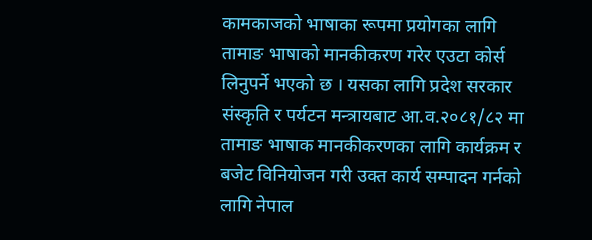कामकाजको भाषाका रूपमा प्रयोगका लागि तामाङ भाषाको मानकीकरण गरेर एउटा कोर्स लिनुपर्ने भएको छ । यसका लागि प्रदेश सरकार संस्कृति र पर्यटन मन्त्रायबाट आ.व.२०८१/८२ मा तामाङ भाषाक मानकीकरणका लागि कार्यक्रम र बजेट विनियोजन गरी उक्त कार्य सम्पादन गर्नको लागि नेपाल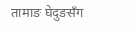तामाङ घेदुङसँग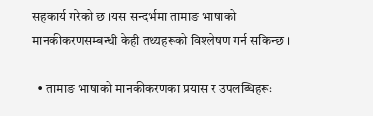सहकार्य गरेको छ ।यस सन्दर्भमा तामाङ भाषाको मानकीकरणसम्बन्धी केही तथ्यहरूको विश्लेषण गर्न सकिन्छ ।

  • तामाङ भाषाको मानकीकरणका प्रयास र उपलब्धिहरूः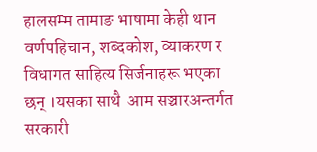हालसम्म तामाङ भाषामा केही थान वर्णपहिचान, शब्दकोश, व्याकरण र विधागत साहित्य सिर्जनाहरू भएका छन् ।यसका साथै  आम सञ्चारअन्तर्गत सरकारी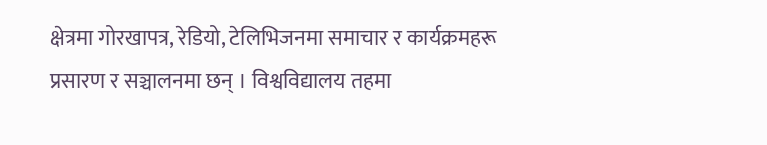क्षेत्रमा गोरखापत्र, रेडियो, टेलिभिजनमा समाचार र कार्यक्रमहरू प्रसारण र सञ्चालनमा छन् । विश्वविद्यालय तहमा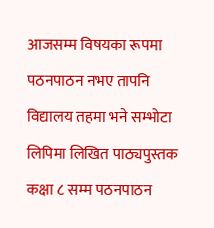आजसम्म विषयका रूपमा पठनपाठन नभए तापनि विद्यालय तहमा भने सम्भोटा लिपिमा लिखित पाठ्यपुस्तक कक्षा ८ सम्म पठनपाठन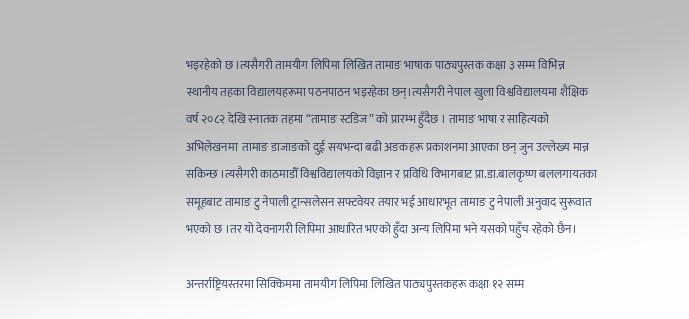भइरहेको छ ।त्यसैगरी तामयीग लिपिमा लिखित तामाङ भाषाक पाठ्यपुस्तक कक्षा ३ सम्म विभिन्न स्थानीय तहका विद्यालयहरूमा पठनपाठन भइरहेका छन्।त्यसैगरी नेपाल खुला विश्वविद्यालयमा शैक्षिक वर्ष २०८२ देखि स्नातक तहमा “तामाङ स्टडिज” को प्रारम्भ हुँदैछ । तामाङ भाषा र साहित्यको अभिलेखनमा  तामाङ डाजाङको दुई सयभन्दा बढी अङकहरू प्रकाशनमा आएका छन् जुन उल्लेख्य मान्न सकिन्छ ।त्यसैगरी काठमाडौँ विश्वविद्यालयको विज्ञान र प्रविधि विभागबाट प्रा.डा.बालकृष्ण बललगायतका समूहबाट तामाङ टु नेपाली ट्रान्सलेसन सफ्टवेयर तयार भई आधारभूत तामाङ टु नेपाली अनुवाद सुरूवात भएको छ ।तर यो देवनागरी लिपिमा आधारित भएको हुँदा अन्य लिपिमा भने यसको पहुँच रहेको छैन।

अन्तर्राष्ट्रियस्तरमा सिक्किममा तामयीग लिपिमा लिखित पाठ्यपुस्तकहरू कक्षा १२ सम्म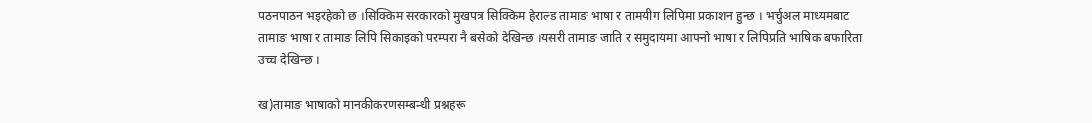पठनपाठन भइरहेको छ ।सिक्किम सरकारको मुखपत्र सिक्किम हेराल्ड तामाङ भाषा र तामयीग लिपिमा प्रकाशन हुन्छ । भर्चुअल माध्यमबाट तामाङ भाषा र तामाङ लिपि सिकाइको परम्परा नै बसेको देखिन्छ ।यसरी तामाङ जाति र समुदायमा आफ्नो भाषा र लिपिप्रति भाषिक बफारिता उच्च देखिन्छ ।

ख)तामाङ भाषाको मानकीकरणसम्बन्धी प्रश्नहरू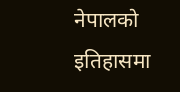नेपालको इतिहासमा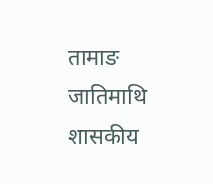तामाङ जातिमाथि शासकीय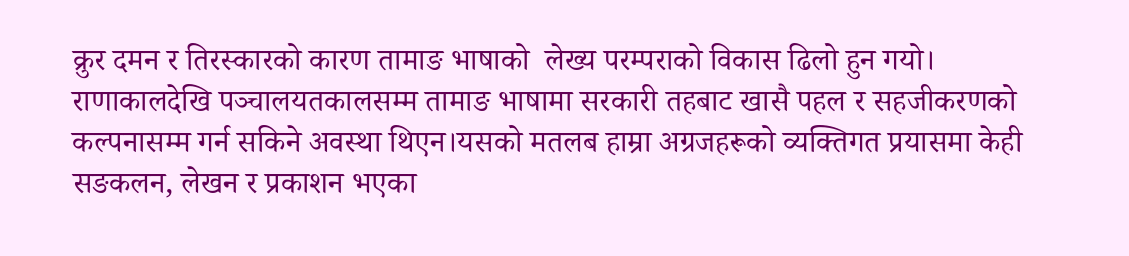क्रुर दमन र तिरस्कारको कारण तामाङ भाषाको  लेख्य परम्पराको विकास ढिलो हुन गयो। राणाकालदेखि पञ्चालयतकालसम्म तामाङ भाषामा सरकारी तहबाट खासै पहल र सहजीकरणको कल्पनासम्म गर्न सकिने अवस्था थिएन।यसको मतलब हाम्रा अग्रजहरूको व्यक्तिगत प्रयासमा केही सङकलन, लेखन र प्रकाशन भएका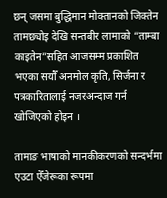छन् जसमा बुद्धिमान मोक्तानको जिक्तेन तामछ्योइ देखि सन्तबीर लामाको “ताम्बा काइतेन”सहित आजसम्म प्रकाशित भएका सयौँ अनमोल कृति, सिर्जना र पत्रकारितालाई नजरअन्दाज गर्न खोजिएको होइन ।

तामाङ भाषाको मानकीकरणको सन्दर्भमा एउटा ऐँजेरूका रूपमा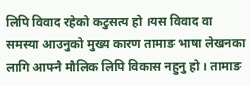लिपि विवाद रहेको कटुसत्य हो ।यस विवाद वा समस्या आउनुको मुख्य कारण तामाङ भाषा लेखनका लागि आफ्नै मौलिक लिपि विकास नहुनु हो । तामाङ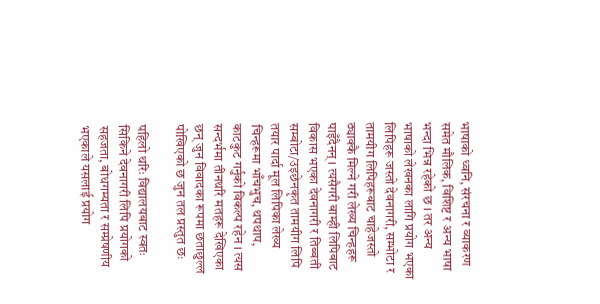भाषाको ध्वनि, संरचना र व्याकरण समेत मौलिक, विशिष्ट र अन्य भाषा भन्दा भिन्न रहेको छ । तर अन्य भाषाको लेखनका लागि प्रयोग भएका लिपिहरू जस्तो देवनागरी, सम्भोटा र तामयीग लिपिहरूबाट चाहेजस्तो ठ्याक्कै मिल्ने गरी लेख्य चिन्हहरू पाइँदैनन् । त्यसैगरी बाम्ही लिपिबाट विकास भएका देवनागरी र तिब्बती सम्बोटा/उइछेनकृत तामयीग लिपि तयार पार्दा मूल लिपिका लेख्य चिन्हरूमा भाँचभुच, थपथाप, काटकुट गर्नुको विकल्प रहेन । त्यस सन्दर्भमा तीनथरि मतहरू देखिएका छन् जुन विवादका रूपमा छताछुल्ल पोखिएको छ जुन तल प्रस्तुत छः

पहिलो थरिः विद्यालयबाट स्वतः सिकिने देवनागरी लिपि प्रयोगको सहजता, बोधगम्यता र सम्प्रेषणीय भएकाले यसलाई प्रयोग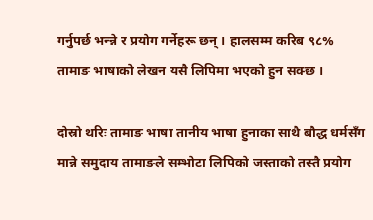गर्नुपर्छ भन्न्ने र प्रयोग गर्नेहरू छन् । हालसम्म करिब ९८% तामाङ भाषाको लेखन यसै लिपिमा भएको हुन सक्छ ।

दोस्रो थरिः तामाङ भाषा तानीय भाषा हुनाका साथै बौद्ध धर्मसँग मान्ने समुदाय तामाङले सम्भोटा लिपिको जस्ताको तस्तै प्रयोग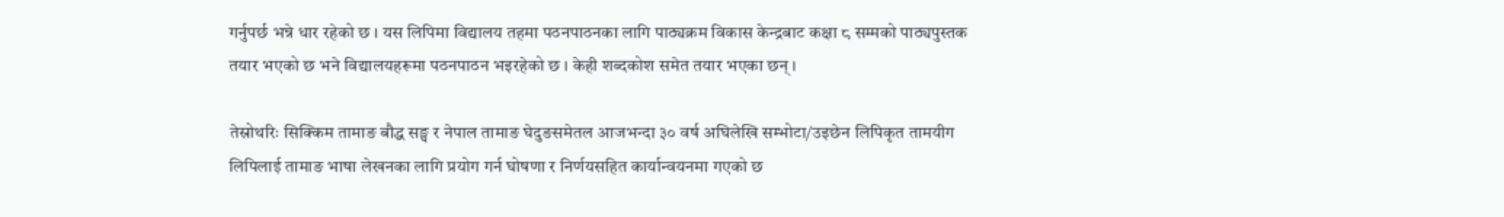गर्नुपर्छ भन्ने धार रहेको छ । यस लिपिमा विद्यालय तहमा पठनपाठनका लागि पाठ्यक्रम विकास केन्द्रबाट कक्षा ८ सम्मको पाठ्यपुस्तक तयार भएको छ भने विद्यालयहरूमा पठनपाठन भइरहेको छ । केही शब्दकोश समेत तयार भएका छन् ।

तेस्रोथरिः सिक्किम तामाङ बौद्ध सङ्घ र नेपाल तामाङ घेदुङसमेतल आजभन्दा ३० वर्ष अघिलेखि सम्भोटा/उइछेन लिपिकृत तामयीग लिपिलाई तामाङ भाषा लेखनका लागि प्रयोग गर्न घोषणा र निर्णयसहित कार्यान्वयनमा गएको छ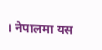। नेपालमा यस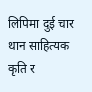लिपिमा दुई चार थान साहित्यक कृति र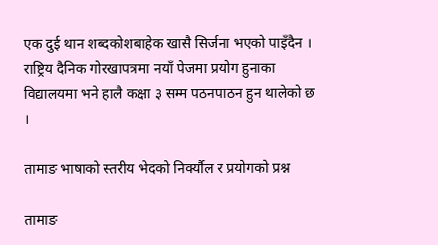एक दुई थान शब्दकोशबाहेक खासै सिर्जना भएको पाइँदैन । राष्ट्रिय दैनिक गोरखापत्रमा नयाँ पेजमा प्रयोग हुनाका विद्यालयमा भने हालै कक्षा ३ सम्म पठनपाठन हुन थालेको छ ।

तामाङ भाषाको स्तरीय भेदको निर्क्यौल र प्रयोगको प्रश्न

तामाङ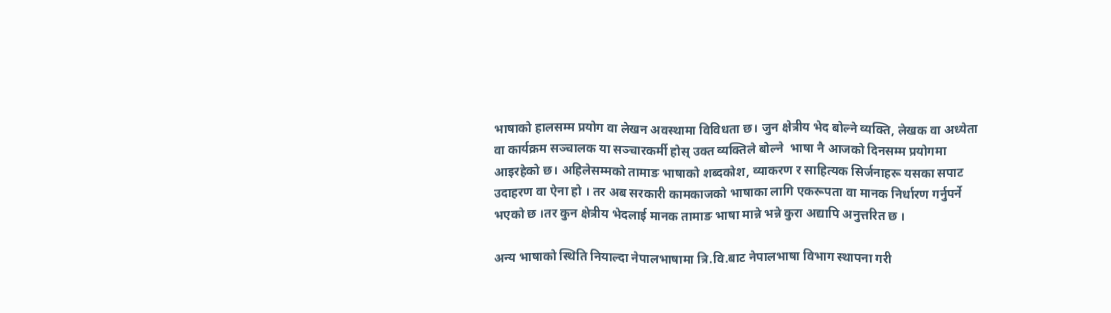भाषाको हालसम्म प्रयोग वा लेखन अवस्थामा विविधता छ। जुन क्षेत्रीय भेद बोल्ने व्यक्ति, लेखक वा अध्येता वा कार्यक्रम सञ्चालक या सञ्चारकर्मी होस् उक्त व्यक्तिले बोल्ने  भाषा नै आजको दिनसम्म प्रयोगमा आइरहेको छ। अहिलेसम्मको तामाङ भाषाको शब्दकोश, व्याकरण र साहित्यक सिर्जनाहरू यसका सपाट उदाहरण वा ऐना हो । तर अब सरकारी कामकाजको भाषाका लागि एकरूपता वा मानक निर्धारण गर्नुपर्ने भएको छ ।तर कुन क्षेत्रीय भेदलाई मानक तामाङ भाषा मान्ने भन्ने कुरा अद्यापि अनुत्तरित छ ।

अन्य भाषाको स्थिति नियाल्दा नेपालभाषामा त्रि.वि.बाट नेपालभाषा विभाग स्थापना गरी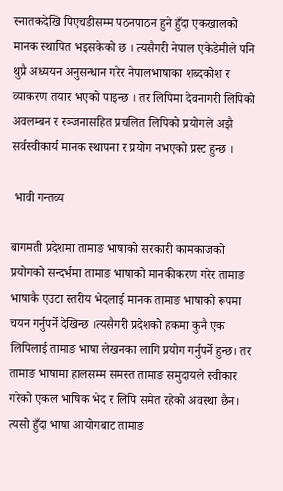स्नातकदेखि पिएचडीसम्म पठनपाठन हुने हुँदा एकखालको मानक स्थापित भइसकेको छ । त्यसैगरी नेपाल एकेडेमीले पनि थुप्रै अध्ययन अनुसन्धान गरेर नेपालभाषाका शब्दकोश र व्याकरण तयार भएको पाइन्छ । तर लिपिमा देवनागरी लिपिको अवलम्बन र रञ्जनासहित प्रचलित लिपिको प्रयोगले अझै सर्वस्वीकार्य मानक स्थापना र प्रयोग नभएको प्रस्ट हुन्छ ।

 भावी गन्तव्य

बागमती प्रदेशमा तामाङ भाषाको सरकारी कामकाजको प्रयोगको सन्दर्भमा तामाङ भाषाको मानकीकरण गरेर तामाङ भाषाकै एउटा स्तरीय भेदलाई मानक तामाङ भाषाको रूपमा चयन गर्नुपर्ने देखिन्छ ।त्यसैगरी प्रदेशको हकमा कुनै एक लिपिलाई तामाङ भाषा लेखनका लागि प्रयोग गर्नुपर्ने हुन्छ। तर तामाङ भाषामा हालसम्म समस्त तामाङ समुदायले स्वीकार गरेको एकल भाषिक भेद र लिपि समेत रहेको अवस्था छैन। त्यसो हुँदा भाषा आयोगबाट तामाङ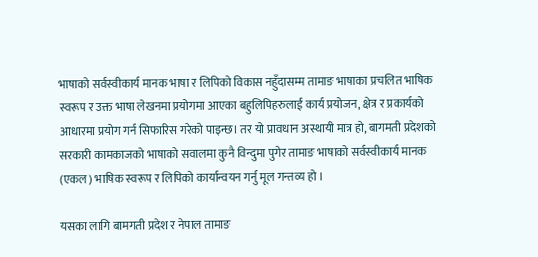भाषाको सर्वस्वीकार्य मानक भाषा र लिपिको विकास नहुँदासम्म तामाङ भाषाका प्रचलित भाषिक स्वरूप र उक्त भाषा लेखनमा प्रयोगमा आएका बहुलिपिहरुलाई कार्य प्रयोजन, क्षेत्र र प्रकार्यको आधारमा प्रयोग गर्न सिफारिस गरेको पाइन्छ। तर यो प्रावधान अस्थायी मात्र हो, बागमती प्रदेशको सरकारी कामकाजको भाषाको सवालमा कुनै विन्दुमा पुगेर तामाङ भाषाको सर्वस्वीकार्य मानक (एकल) भाषिक स्वरूप र लिपिको कार्यान्वयन गर्नु मूल गन्तव्य हो ।

यसका लागि बामगती प्रदेश र नेपाल तामाङ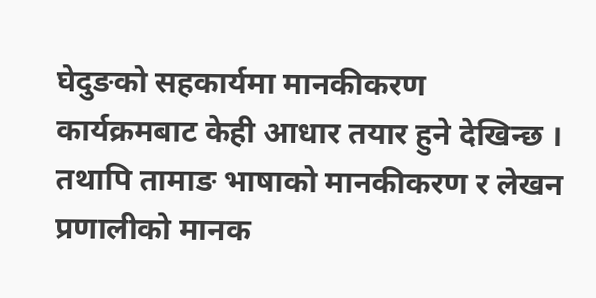घेदुङको सहकार्यमा मानकीकरण कार्यक्रमबाट केही आधार तयार हुने देखिन्छ । तथापि तामाङ भाषाको मानकीकरण र लेखन प्रणालीको मानक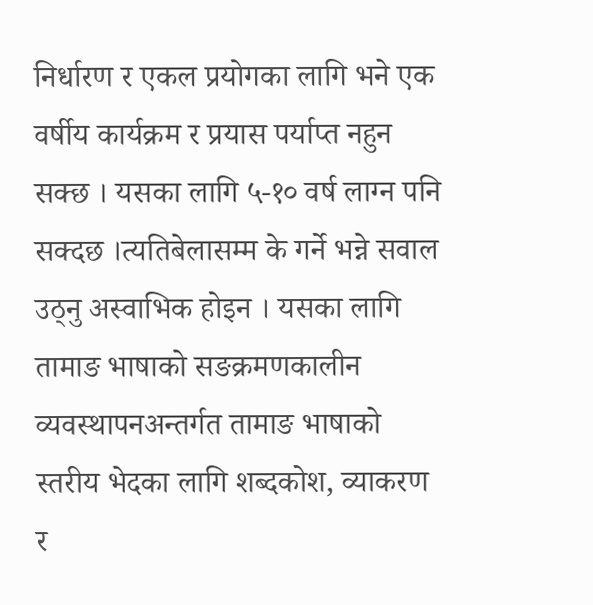निर्धारण र एकल प्रयोगका लागि भने एक वर्षीय कार्यक्रम र प्रयास पर्याप्त नहुन सक्छ । यसका लागि ५-१० वर्ष लाग्न पनि सक्दछ ।त्यतिबेलासम्म के गर्ने भन्ने सवाल उठ्नु अस्वाभिक होइन । यसका लागि तामाङ भाषाको सङक्रमणकालीन व्यवस्थापनअन्तर्गत तामाङ भाषाको स्तरीय भेदका लागि शब्दकोश, व्याकरण र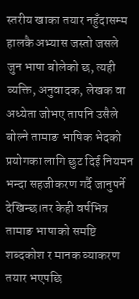स्तरीय खाका तयार नहुँदासम्म हालकै अभ्यास जस्तो जसले जुन भाषा बोलेको छ, त्यही व्यक्ति, अनुवादक, लेखक वा अध्येता जोभए तापनि उसैले बोल्ने तामाङ भाषिक भेदको प्रयोगका लागि छुट दिई नियमन भन्दा सहजीकरण गर्दै जानुपर्ने देखिन्छ।तर केही वर्षभित्र तामाङ भाषाको समष्टि शब्दकोश र मानक व्याकरण तयार भएपछि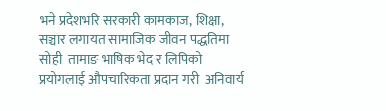भने प्रदेशभरि सरकारी कामकाज, शिक्षा, सञ्चार लगायत सामाजिक जीवन पद्धतिमा सोही  तामाङ भाषिक भेद र लिपिको प्रयोगलाई औपचारिकता प्रदान गरी  अनिवार्य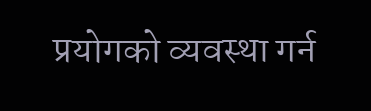प्रयोगको व्यवस्था गर्न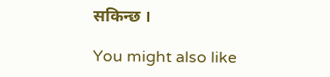सकिन्छ ।

You might also like